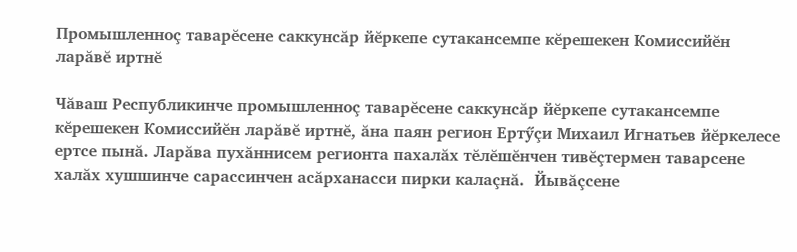Промышленноç таварĕсене саккунсăр йĕркепе сутакансемпе кĕрешекен Комиссийĕн ларăвĕ иртнĕ

Чăваш Республикинче промышленноç таварĕсене саккунсăр йĕркепе сутакансемпе кĕрешекен Комиссийĕн ларăвĕ иртнĕ, ăна паян регион Ертӳçи Михаил Игнатьев йĕркелесе ертсе пынă. Ларăва пухăннисем регионта пахалăх тĕлĕшĕнчен тивĕçтермен таварсене халăх хушшинче сарассинчен асăрханасси пирки калаçнă.  Йывăçсене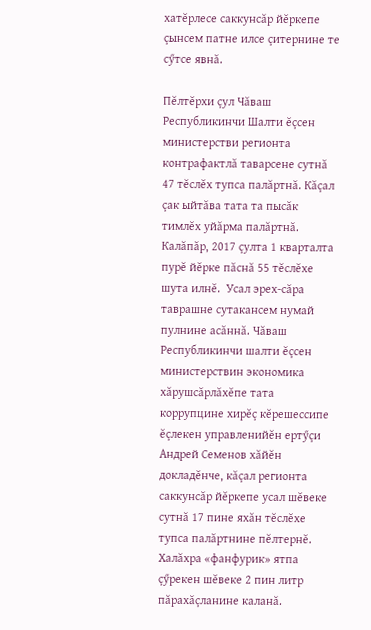хатĕрлесе саккунсăр йĕркепе çынсем патне илсе çитернине те сӳтсе явнă.

Пĕлтĕрхи çул Чăваш Республикинчи Шалти ĕçсен министерстви регионта контрафактлă таварсене сутнă 47 тĕслĕх тупса палăртнă. Кăçал çак ыйтăва тата та пысăк тимлĕх уйăрма палăртнă. Калăпăр, 2017 çулта 1 кварталта пурĕ йĕрке пăснă 55 тĕслĕхе шута илнĕ.  Усал эрех-сăра таврашне сутакансем нумай пулнине асăннă. Чăваш Республикинчи шалти ĕçсен министерствин экономика хăрушсăрлăхĕпе тата коррупцине хирĕç кĕрешессипе ĕçлекен управленийĕн ертӳçи Андрей Семенов хăйĕн докладĕнче, кăçал регионта саккунсăр йĕркепе усал шĕвеке сутнă 17 пине яхăн тĕслĕхе тупса палăртнине пĕлтернĕ.   Халăхра «фанфурик» ятпа çӳрекен шĕвеке 2 пин литр пăрахăçланине каланă.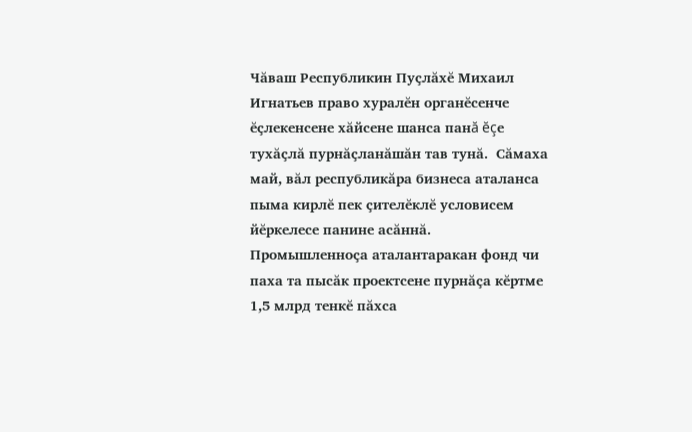Чăваш Республикин Пуçлăхĕ Михаил Игнатьев право хуралĕн органĕсенче ĕçлекенсене хăйсене шанса панă ĕçе тухăçлă пурнăçланăшăн тав тунă.  Сăмаха май, вăл республикăра бизнеса аталанса пыма кирлĕ пек çителĕклĕ условисем йĕркелесе панине асăннă. Промышленноçа аталантаракан фонд чи паха та пысăк проектсене пурнăçа кĕртме 1,5 млрд тенкĕ пăхса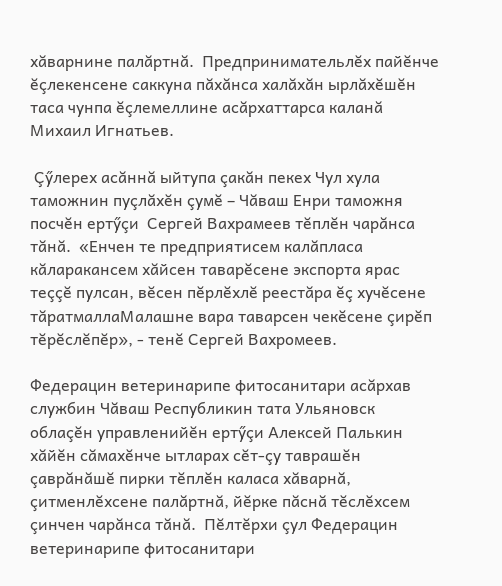хăварнине палăртнă.  Предпринимательлĕх пайĕнче ĕçлекенсене саккуна пăхăнса халăхăн ырлăхĕшĕн таса чунпа ĕçлемеллине асăрхаттарса каланă Михаил Игнатьев.

 Çӳлерех асăннă ыйтупа çакăн пекех Чул хула таможнин пуçлăхĕн çумĕ – Чăваш Енри таможня посчĕн ертӳçи  Сергей Вахрамеев тĕплĕн чарăнса тăнă.  «Енчен те предприятисем калăпласа кăларакансем хăйсен таварĕсене экспорта ярас теççĕ пулсан, вĕсен пĕрлĕхлĕ реестăра ĕç хучĕсене тăратмаллаМалашне вара таварсен чекĕсене çирĕп тĕрĕслĕпĕр», - тенĕ Сергей Вахромеев.

Федерацин ветеринарипе фитосанитари асăрхав службин Чăваш Республикин тата Ульяновск облаçĕн управленийĕн ертӳçи Алексей Палькин хăйĕн сăмахĕнче ытларах сĕт-çу таврашĕн çаврăнăшĕ пирки тĕплĕн каласа хăварнă, çитменлĕхсене палăртнă, йĕрке пăснă тĕслĕхсем çинчен чарăнса тăнă.  Пĕлтĕрхи çул Федерацин ветеринарипе фитосанитари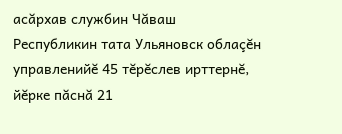асăрхав службин Чăваш Республикин тата Ульяновск облаçĕн управленийĕ 45 тĕрĕслев ирттернĕ, йĕрке пăснă 21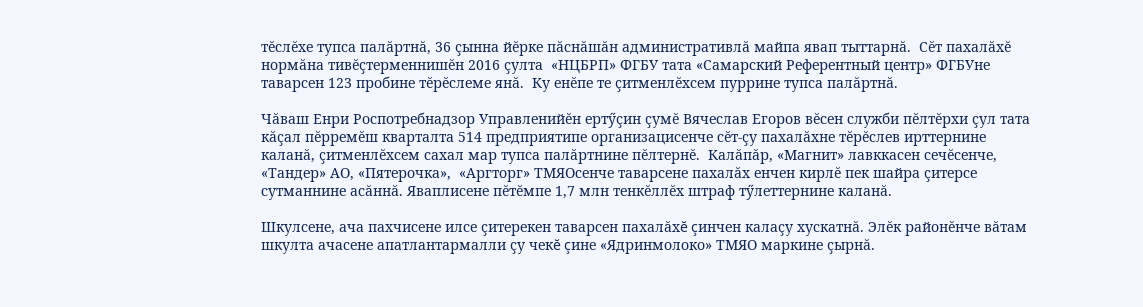тĕслĕхе тупса палăртнă, 36 çынна йĕрке пăснăшăн административлă майпа явап тыттарнă.  Сĕт пахалăхĕ нормăна тивĕçтерменнишĕн 2016 çулта  «НЦБРП» ФГБУ тата «Самарский Референтный центр» ФГБУне  таварсен 123 пробине тĕрĕслеме янă.  Ку енĕпе те çитменлĕхсем пуррине тупса палăртнă.

Чăваш Енри Роспотребнадзор Управленийĕн ертӳçин çумĕ Вячеслав Егоров вĕсен служби пĕлтĕрхи çул тата кăçал пĕрремĕш кварталта 514 предприятипе организацисенче сĕт-çу пахалăхне тĕрĕслев ирттернине каланă, çитменлĕхсем сахал мар тупса палăртнине пĕлтернĕ.  Калăпăр, «Магнит» лавккасен сечĕсенче, «Тандер» АО, «Пятерочка»,  «Аргторг» ТМЯОсенче таварсене пахалăх енчен кирлĕ пек шайра çитерсе сутманнине асăннă. Яваплисене пĕтĕмпе 1,7 млн тенкĕллĕх штраф тӳлеттернине каланă.

Шкулсене, ача пахчисене илсе çитерекен таварсен пахалăхĕ çинчен калаçу хускатнă. Элĕк районĕнче вăтам шкулта ачасене апатлантармалли çу чекĕ çине «Ядринмолоко» ТМЯО маркине çырнă.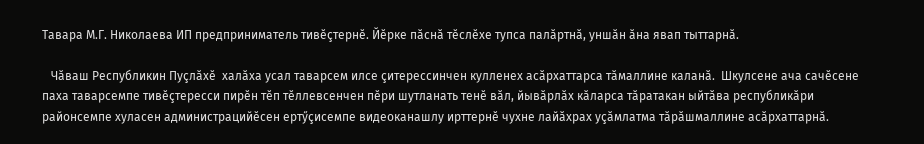Тавара М.Г. Николаева ИП предприниматель тивĕçтернĕ. Йĕрке пăснă тĕслĕхе тупса палăртнă, уншăн ăна явап тыттарнă.

   Чăваш Республикин Пуçлăхĕ  халăха усал таварсем илсе çитерессинчен кулленех асăрхаттарса тăмаллине каланă.  Шкулсене ача сачĕсене  паха таварсемпе тивĕçтересси пирĕн тĕп тĕллевсенчен пĕри шутланать тенĕ вăл, йывăрлăх кăларса тăратакан ыйтăва республикăри районсемпе хуласен администрацийĕсен ертӳçисемпе видеоканашлу ирттернĕ чухне лайăхрах уçăмлатма тăрăшмаллине асăрхаттарнă.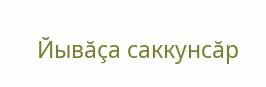Йывăçа саккунсăр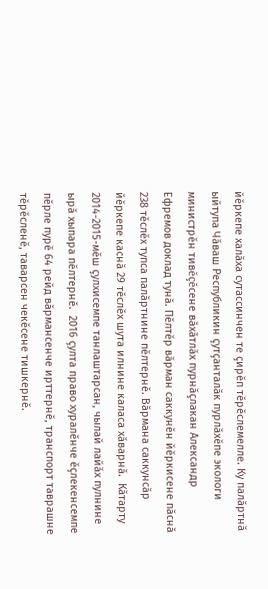йĕркепе халăха сутассинчен те çирĕп тĕрĕслемелле. Ку палăртнă ыйтупа Чăваш Республикин çутçанталăк пурлăхĕпе экологи министрĕн тивĕçĕсене вăхăтлăх пурнăçлакан Александр Ефремов доклад тунă. Пĕлтĕр вăрман саккунĕн йĕркисене пăснă 238 тĕслĕх тупса палăртнине пĕлтернĕ. Вăрмана саккунсăр йĕркепе каснă 29 тĕслĕх шута илнине каласа хăварнă.  Кăтарту 2014-2015-мĕш çулхисемпе танлаштарсан, чылай лайăх пулнине ырă хыпара пĕлтернĕ.  2016 çулта право хуралĕнче ĕçлекенсемпе пĕрле пурĕ 64 рейд вăрмансенче ирттернĕ, транспорт таврашне тĕрĕсленĕ, таварсен чекĕсене тишкернĕ.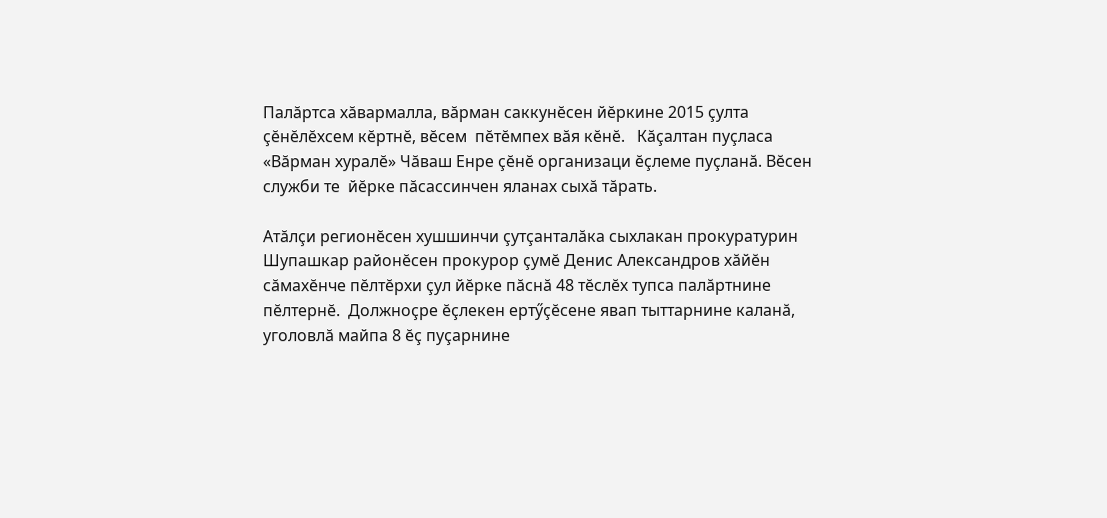Палăртса хăвармалла, вăрман саккунĕсен йĕркине 2015 çулта çĕнĕлĕхсем кĕртнĕ, вĕсем  пĕтĕмпех вăя кĕнĕ.   Кăçалтан пуçласа «Вăрман хуралĕ» Чăваш Енре çĕнĕ организаци ĕçлеме пуçланă. Вĕсен служби те  йĕрке пăсассинчен яланах сыхă тăрать.

Атăлçи регионĕсен хушшинчи çутçанталăка сыхлакан прокуратурин Шупашкар районĕсен прокурор çумĕ Денис Александров хăйĕн сăмахĕнче пĕлтĕрхи çул йĕрке пăснă 48 тĕслĕх тупса палăртнине пĕлтернĕ.  Должноçре ĕçлекен ертӳçĕсене явап тыттарнине каланă, уголовлă майпа 8 ĕç пуçарнине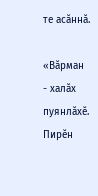те асăннă.

«Вăрман  - халăх пуянлăхĕ. Пирĕн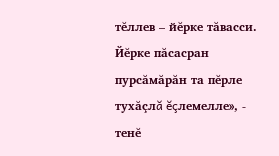тĕллев – йĕрке тăвасси. Йĕрке пăсасран пурсăмăрăн та пĕрле тухăçлă ĕçлемелле», - тенĕ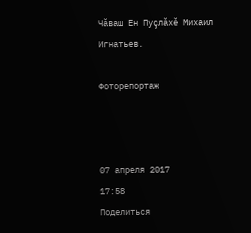Чăваш Ен Пуçлăхĕ Михаил Игнатьев.

Фоторепортаж



07 апреля 2017
17:58
Поделиться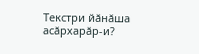Текстри йӑнӑша асӑрхарӑр-и?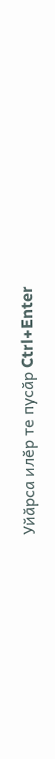Уйӑрса илӗр те пусӑр Ctrl+Enter